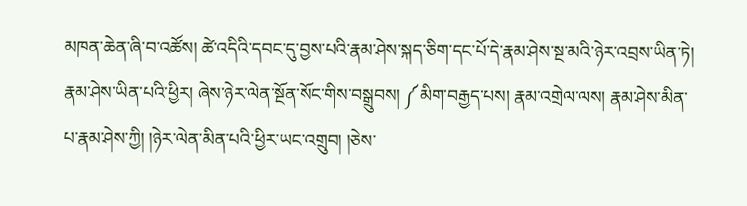མཁན་ཆེན་ཞི་བ་འཚོས། ཚེ་འདིའི་དབང་དུ་བྱས་པའི་རྣམ་ཤེས་སྐད་ཅིག་དང་པོ་དེ་རྣམ་ཤེས་སྔ་མའི་ཉེར་འབྲས་ཡིན་ཏེ། རྣམ་ཤེས་ཡིན་པའི་ཕྱིར། ཞེས་ཉེར་ལེན་སྔོན་སོང་གིས་བསྒྲུབས། ༼མིག་བརྒྱད་པས། རྣམ་འགྲེལ་ལས། རྣམ་ཤེས་མིན་པ་རྣམ་ཤེས་ཀྱི། །ཉེར་ལེན་མིན་པའི་ཕྱིར་ཡང་འགྲུབ། །ཅེས་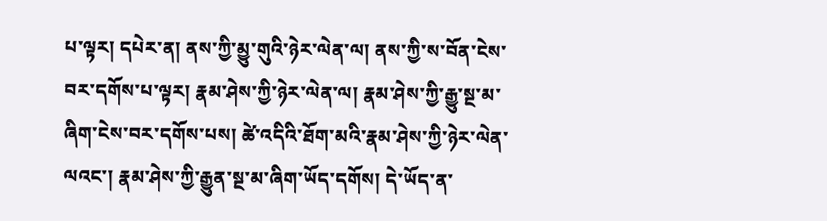པ་ལྟར། དཔེར་ན། ནས་ཀྱི་མྱུ་གུའི་ཉེར་ལེན་ལ། ནས་ཀྱི་ས་བོན་ངེས་བར་དགོས་པ་ལྟར། རྣམ་ཤེས་ཀྱི་ཉེར་ལེན་ལ། རྣམ་ཤེས་ཀྱི་རྒྱུ་སྔ་མ་ཞིག་ངེས་བར་དགོས་པས། ཚེ་འདིའི་ཐོག་མའི་རྣམ་ཤེས་ཀྱི་ཉེར་ལེན་ལའང་། རྣམ་ཤེས་ཀྱི་རྒྱུན་སྔ་མ་ཞིག་ཡོད་དགོས། དེ་ཡོད་ན་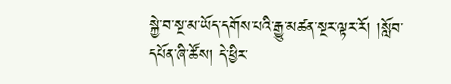སྐྱེ་བ་སྔ་མ་ཡོད་དགོས་པའི་རྒྱུ་མཚན་སྔར་ལྟར་རོ། །སློབ་དཔོན་ཞི་ཚོས། དེ་ཕྱིར་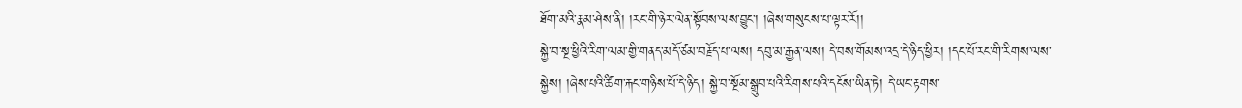ཐོག་མའི་རྣམ་ཤེས་ནི། །རང་གི་ཉེར་ལེན་སྟོབས་ལས་བྱུང་། །ཞེས་གསུངས་པ་ལྟར་རོ།།
སྐྱེ་བ་སྔ་ཕྱིའི་རིག་ལམ་གྱི་གནད་མདོ་ཙམ་བརྗོད་པ་ལས། དབུ་མ་རྒྱན་ལས། དེ་བས་གོམས་འདྲ་དེ་ཉིད་ཕྱིར། །དང་པོ་རང་གི་རིགས་ལས་སྐྱེས། །ཞེས་པའི་ཚིག་རྐང་གཉིས་པོ་དེ་ཉིད། སྐྱེ་བ་སྔོམ་སྒྲུབ་པའི་རིགས་པའི་དངོས་ཡིན་ཏེ། དེ་ཡང་རྟགས་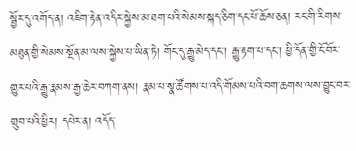སྦྱོར་དུ་འགོད་ན། འཇིག་རྟེན་འདིར་སྐྱེས་མ་ཐག་པའི་སེམས་སྐད་ཅིག་དང་པོ་ཆོས་ཅན། རང་གི་རིགས་མཐུན་གྱི་སེམས་སྔོན་མ་ལས་སྐྱེས་པ་ཡིན་ཏེ། གོང་དུ་རྒྱུ་མེད་དང་། རྒྱུ་རྟག་པ་དང་། ཕྱི་དོན་གྱི་ངོ་བོར་གྱུར་པའི་རྒྱུ་རྣམས་རྒྱ་ཆེར་བཀག་ནས། རྣམ་པ་སྣ་ཚོགས་པ་འདི་གོམས་པའི་བག་ཆགས་ལས་བྱུང་བར་གྲུབ་པའི་ཕྱིར། དཔེར་ན། འདོད་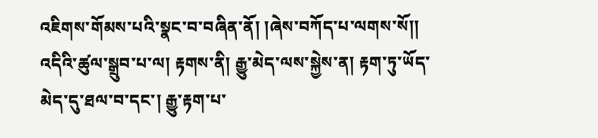འཇིགས་གོམས་པའི་སྣང་བ་བཞིན་ནོ། །ཞེས་བཀོད་པ་ལགས་སོ།།
འདིའི་ཚུལ་སྒྲུབ་པ་ལ། རྟགས་ནི། རྒྱུ་མེད་ལས་སྐྱེས་ན། རྟག་ཏུ་ཡོད་མེད་དུ་ཐལ་བ་དང་། རྒྱུ་རྟག་པ་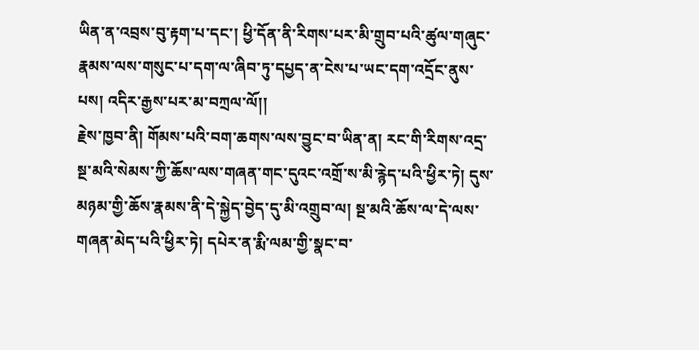ཡིན་ན་འབྲས་བུ་རྟག་པ་དང་། ཕྱི་དོན་ནི་རིགས་པར་མི་གྲུབ་པའི་ཚུལ་གཞུང་རྣམས་ལས་གསུང་པ་དག་ལ་ཞིབ་ཏུ་དཔྱད་ན་ངེས་པ་ཡང་དག་འདྲོང་ནུས་པས། འདིར་རྒྱས་པར་མ་བཀྲལ་ལོ།།
རྗེས་ཁྱབ་ནི། གོམས་པའི་བག་ཆགས་ལས་བྱུང་བ་ཡིན་ན། རང་གི་རིགས་འདྲ་སྔ་མའི་སེམས་ཀྱི་ཆོས་ལས་གཞན་གང་དུའང་འགྲོ་ས་མི་རྙེད་པའི་ཕྱིར་ཏེ། དུས་མཉམ་གྱི་ཆོས་རྣམས་ནི་དེ་སྐྱེད་བྱེད་དུ་མི་འགྲུབ་ལ། སྔ་མའི་ཆོས་ལ་དེ་ལས་གཞན་མེད་པའི་ཕྱིར་ཏེ། དཔེར་ན་རྨི་ལམ་གྱི་སྣང་བ་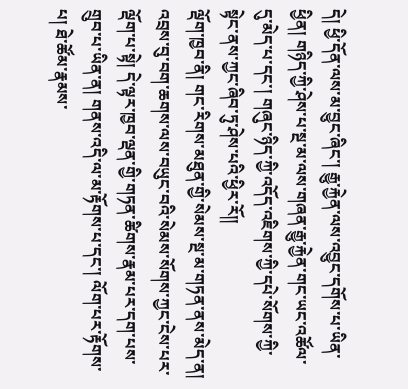དེ། ཕྱི་དོན་ལས་མ་བྱུང་ཞིང་། རྒྱུ་རྐྱེན་ལས་འབྱུང་དགོས་པ་ཡིན་ཕྱིན། གཉིད་ཀྱི་ཤེས་པ་སྔ་མ་ལས་གཞན་རྒྱུ་རྐྱེན་གང་ཡང་འཚོལ་དུ་མེད་པ་དང་། གཞུང་ཉིད་ཀྱི་འདོད་འཇིགས་ཀྱི་དཔེ་སོགས་ཀྱི་སྟེང་ནས་ཀྱང་ཞིབ་ཏུ་ཤེས་པའི་ཕྱིར་རོ།།
ལྡོག་ཁྱབ་ནི། གང་རིགས་མཐུན་གྱི་སེམས་སྔ་མ་གཏན་ནས་མེད་ན། འབྲས་བུ་བག་ཆགས་ལས་བཡུང་བའི་སེམས་སོགས་ཀྱང་ངེས་པར་ལྡོག་པ་སྟེ། དེ་ལྟར་ཁྱབ་ལྡན་གྱི་གཏན་ཚིགས་རྣམ་པར་དག་པས་གྲུབ་པ་ཡིན་ན། གནས་འདི་ལ་མ་རྟོགས་པ་དང་། ལོག་པར་རྟོགས་པ། ཐེ་ཚོམ་རྣམས་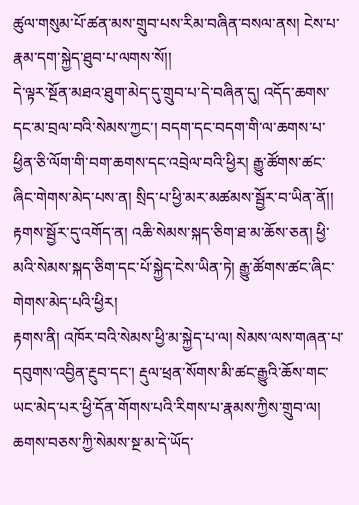ཚུལ་གསུམ་པོ་ཚན་མས་གྲུབ་པས་རིམ་བཞིན་བསལ་ནས། ངེས་པ་རྣམ་དག་སྐྱེད་ཐུབ་པ་ལགས་སོ།།
དེ་ལྟར་སྔོན་མཐའ་ཐུག་མེད་དུ་གྲུབ་པ་དེ་བཞིན་དུ། འདོད་ཆགས་དང་མ་བྲལ་བའི་སེམས་ཀྱང་། བདག་དང་བདག་གི་ལ་ཆགས་པ་ཕྱིན་ཅི་ལོག་གི་བག་ཆགས་དང་འབྲེལ་བའི་ཕྱིར། རྒྱུ་ཚོགས་ཚང་ཞིང་གེགས་མེད་པས་ན། སྲིད་པ་ཕྱི་མར་མཚམས་སྦྱོར་བ་ཡིན་ནོ།།
རྟགས་སྦྱོར་དུ་འགོད་ན། འཆི་སེམས་སྐད་ཅིག་ཐ་མ་ཆོས་ཅན། ཕྱི་མའི་སེམས་སྐད་ཅིག་དང་པོ་སྐྱེད་ངེས་ཡིན་ཏེ། རྒྱུ་ཚོགས་ཚང་ཞིང་གེགས་མེད་པའི་ཕྱིར།
རྟགས་ནི། འཁོར་བའི་སེམས་ཕྱི་མ་སྐྱེད་པ་ལ། སེམས་ལས་གཞན་པ་དབུགས་འབྱིན་རྔུབ་དང་། རྡུལ་ཕྲན་སོགས་མི་ཚང་རྒྱུའི་ཆོས་གང་ཡང་མེད་པར་ཕྱི་དོན་གོགས་པའི་རིགས་པ་རྣམས་ཀྱིས་གྲུབ་ལ། ཆགས་བཅས་ཀྱི་སེམས་སྔ་མ་དེ་ཡོད་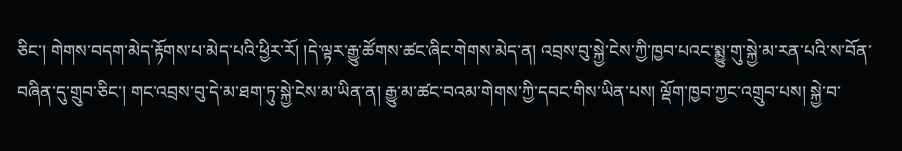ཅིང་། གེགས་བདག་མེད་རྟོགས་པ་མེད་པའི་ཕྱིར་རོ། །དེ་ལྟར་རྒྱུ་ཚོགས་ཚང་ཞིང་གེགས་མེད་ན། འབྲས་བུ་སྐྱེ་ངེས་ཀྱི་ཁྱབ་པའང་སྨྱུ་གུ་སྐྱེ་མ་རན་པའི་ས་བོན་བཞིན་དུ་གྲུབ་ཅིང་། གང་འབྲས་བུ་དེ་མ་ཐག་ཏུ་སྐྱེ་ངེས་མ་ཡིན་ན། རྒྱུ་མ་ཚང་བའམ་གེགས་ཀྱི་དབང་གིས་ཡིན་པས། ལྡོག་ཁྱབ་ཀྱང་འགྲུབ་པས། སྐྱེ་བ་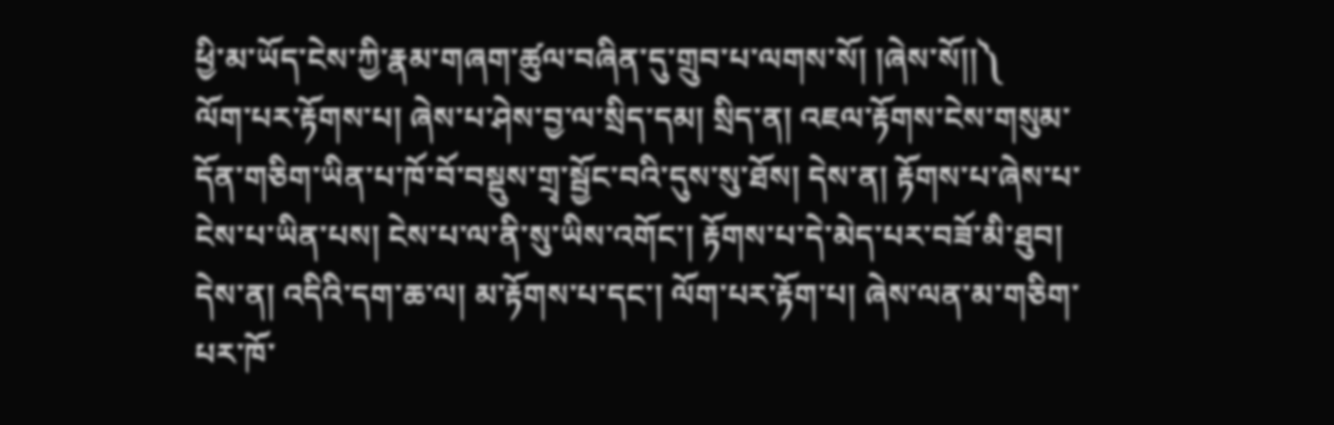ཕྱི་མ་ཡོད་ངེས་ཀྱི་རྣམ་གཞག་ཚུལ་བཞིན་དུ་གྲུབ་པ་ལགས་སོ། །ཞེས་སོ།།༽
ལོག་པར་རྟོགས་པ། ཞེས་པ་ཤེས་བྱ་ལ་སྲིད་དམ། སྲིད་ན། འཇལ་རྟོགས་ངེས་གསུམ་དོན་གཅིག་ཡིན་པ་ཁོ་བོ་བསྡུས་གྲྭ་སྦྱོང་བའི་དུས་སུ་ཐོས། དེས་ན། རྟོགས་པ་ཞེས་པ་ངེས་པ་ཡིན་པས། ངེས་པ་ལ་ནི་སུ་ཡིས་འགོང་། རྟོགས་པ་དེ་མེད་པར་བཟོ་མི་ཐུབ། དེས་ན། འདིའི་དག་ཆ་ལ། མ་རྟོགས་པ་དང་། ལོག་པར་རྟོག་པ། ཞེས་ལན་མ་གཅིག་པར་ཁོ་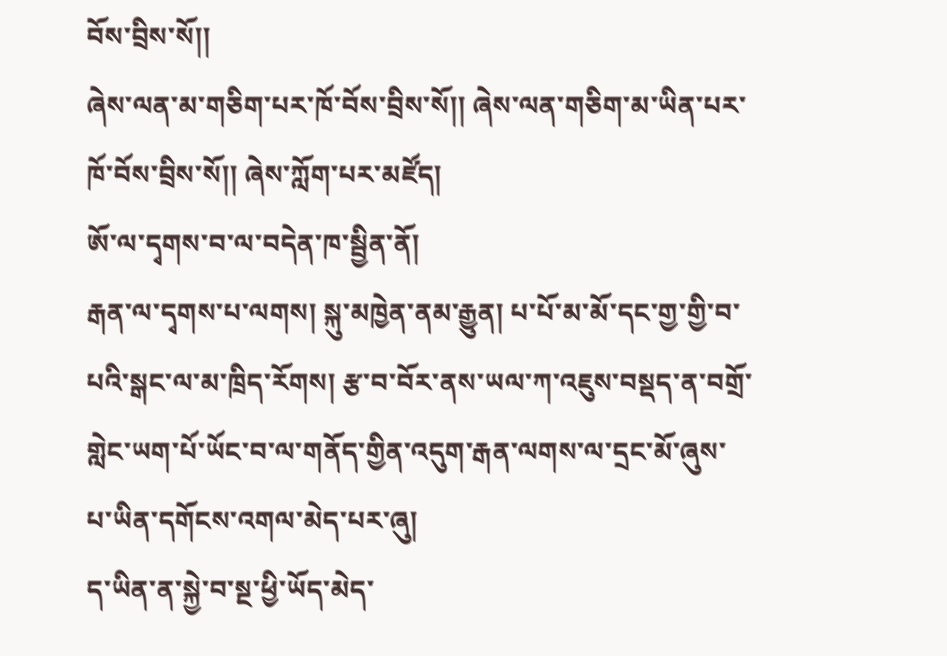བོས་བྲིས་སོ།།
ཞེས་ལན་མ་གཅིག་པར་ཁོ་བོས་བྲིས་སོ།། ཞེས་ལན་གཅིག་མ་ཡིན་པར་ཁོ་བོས་བྲིས་སོ།། ཞེས་ཀློག་པར་མཛོད།
ཨོ་ལ་དྭགས་བ་ལ་བདེན་ཁ་སྦྱིན་ནོ།
རྒན་ལ་དྭགས་པ་ལགས། སྐུ་མཁྱེན་ནམ་རྒྱུན། པ་པོ་མ་མོ་དང་གྱ་གྱི་བ་པའི་སྒང་ལ་མ་ཁྲིད་རོགས། རྩ་བ་བོར་ནས་ཡལ་ཀ་འཇུས་བསྡད་ན་བགྲོ་གླེང་ཡག་པོ་ཡོང་བ་ལ་གནོད་གྱིན་འདུག་རྒན་ལགས་ལ་དྲང་མོ་ཞུས་པ་ཡིན་དགོངས་འགལ་མེད་པར་ཞུ།
ད་ཡིན་ན་སྐྱེ་བ་སྔ་ཕྱི་ཡོད་མེད་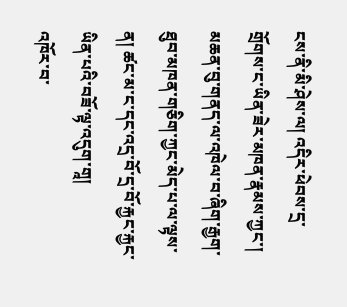ངས་ནི་མི་ཤེས་ལ། འདིར་ཕེབས་དྲ་གྲོགས་ང་ཡིན་ཟེར་མཁན་རྣམས་ཀྱང་། མཆན་བུ་གནད་ལ་འཁེལ་བ་ཞིག་རྒྱག་ཐུབ་མཁན་གཅིག་ཀྱང་མེད་པ་ལ་ལྟས་ན། ཚང་མ་ང་དང་འདྲ་བོ་དྲ་བོ་རྐྱང་རྐྱང་ཡིན་པའི་བཟོ་ལྟ་འདུག་གཱ།
འཁོར་བ་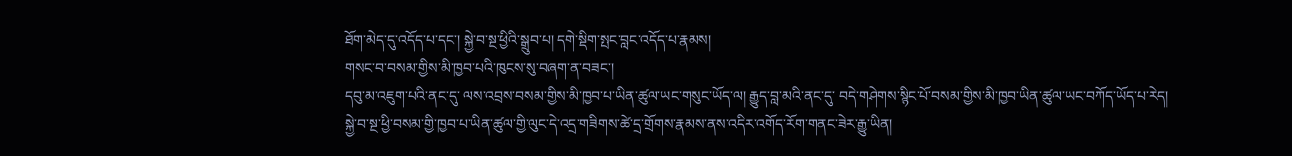ཐོག་མེད་དུ་འདོད་པ་དང་། སྐྱེ་བ་སྔ་ཕྱིའི་སྒྲུབ་པ། དགེ་སྡིག་སྤང་བླང་འདོད་པ་རྣམས།
གསང་བ་བསམ་གྱིས་མི་ཁྱབ་པའི་ཁུངས་སུ་བཞག་ན་བཟང་།
དབུ་མ་འཇུག་པའི་ནང་དུ་ ལས་འབྲས་བསམ་གྱིས་མི་ཁྱབ་པ་ཡིན་ཚུལ་ཡང་གསུང་ཡོད་ལ། རྒྱུད་བླ་མའི་ནང་དུ་ བདེ་གཤེགས་སྙིང་པོ་བསམ་གྱིས་མི་ཁྱབ་ཡིན་ཚུལ་ཡང་བཀོད་ཡོད་པ་རེད། སྐྱེ་བ་སྔ་ཕྱི་བསམ་གྱི་ཁྱབ་པ་ཡིན་ཚུལ་གྱི་ལུང་དེ་འདྲ་གཟིགས་ཚེ་དྲ་གྲོགས་རྣམས་ནས་འདིར་འགོད་རོག་གནང་ཟེར་རྒྱུ་ཡིན།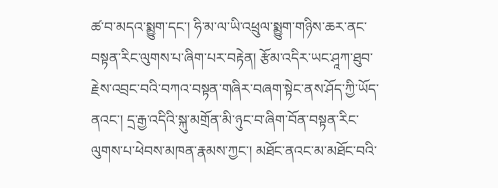ཚ་བ་མདའ་སྨྱུག་དང་། ཧི་མ་ལ་ཡི་འཕྲུལ་སྨྱུག་གཉིས་ཆར་ནང་བསྟན་རིང་ལུགས་པ་ཞིག་པར་བརྟེན། རྩོམ་འདིར་ཡང་ཤཱཀ་ཐུབ་རྗེས་འབྲང་བའི་བཀའ་བསྟན་གཞིར་བཞག་སྟེང་ནས་ཤོད་ཀྱི་ཡོད་ནའང་། དྲ་རྒྱ་འདིའི་སྐུ་མགྲོན་མི་ཉུང་བ་ཞིག་བོན་བསྟན་རིང་ལུགས་པ་ཕེབས་མཁན་རྣམས་ཀྱང་། མཐོང་ནའང་མ་མཐོང་བའི་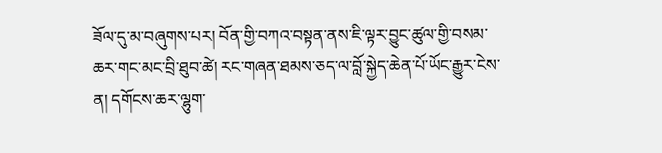ཟོལ་དུ་མ་བཞུགས་པར། བོན་གྱི་བཀའ་བསྟན་ནས་ཇི་ལྟར་བྱུང་ཚུལ་གྱི་བསམ་ཆར་གང་མང་བྲི་ཐུབ་ཚེ། རང་གཞན་ཐམས་ཅད་ལ་བློ་སྐྱེད་ཆེན་པོ་ཡོང་རྒྱུར་ངེས་ན། དགོངས་ཆར་ལྷུག་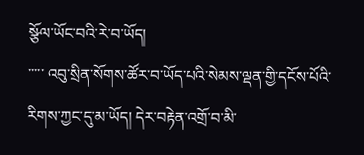སྩོལ་ཡོང་བའི་རེ་བ་ཡོད།
་་་་་ འབུ་སྲིན་སོགས་ཚོར་བ་ཡོད་པའི་སེམས་ལྡན་གྱི་དངོས་པོའི་རིགས་ཀྱང་དུ་མ་ཡོད། དེར་བརྟེན་འགྲོ་བ་མི་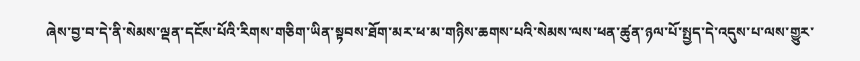ཞེས་བྱ་བ་དེ་ནི་སེམས་ལྡན་དངོས་པོའི་རིགས་གཅིག་ཡིན་སྟབས་ཐོག་མར་ཕ་མ་གཉིས་ཆགས་པའི་སེམས་ལས་ཕན་ཚུན་ཉལ་པོ་སྤྱད་དེ་འདུས་པ་ལས་གྱུར་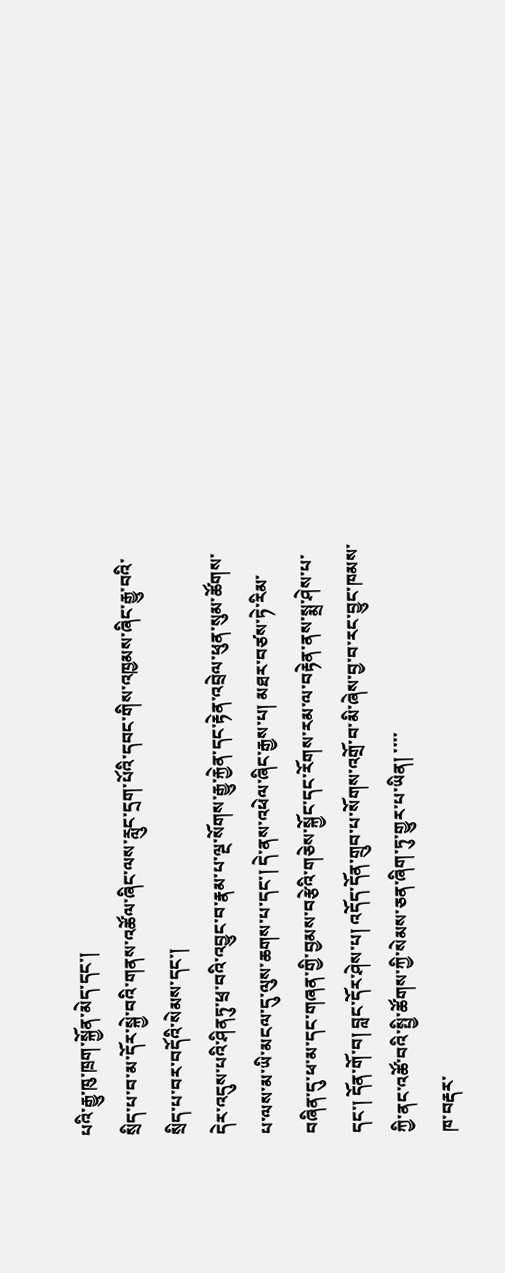པའི་རྒྱུ་ཁུ་ཁྲག་སྐྱོན་མེད་དང་།
སྲིད་པ་བ་མ་དོར་སྐྱེ་བའི་གནས་འཚོལ་ཞིང་ལས་རླུང་དྲག་པོའི་དབང་གིས་འཁྱམས་ཞིང་རྒྱུ་བའི་སྲིད་པ་བར་བདོའི་སེམས་དང་།
དེར་འདུས་པའི་ཤིནཏུ་ཕྲ་བའི་འབྱུང་བ་རྣམ་པ་ལྔ་སོགས་རྒྱུ་རྐྱེན་དང་རྟེན་འབྲེལ་ཕུན་སུམ་ཚོགས་པ་ལས་མ་ཡི་མངལ་དུ་ལུས་ཆགས་པ་དང་། དེ་ནས་འཕེལ་ཞིང་རྒྱས་པ། མཐར་བཙས་ཏེ་རིམ་བཞིན་དུ་ཕ་མ་དང་གཞན་གྱི་བྱམས་བརྩེའི་གཅེས་སྐྱོང་དང་རོགས་རམ་ལ་བརྟེན་ནས་སྨྲ་ཤེས་པ་དང་། དོན་གོ་བ། བླང་དོར་ཤེས་པ། འདོད་དོན་གྲུབ་པ་སོགས་འགྲོ་བ་མི་ཞེས་བྱ་བ་རང་བྱུང་ཁམས་ཀྱི་ནང་འཚོ་བའི་སྤྱི་ཚོགས་ཀྱི་སེམས་ཅན་ཞིག་ཏུ་གྱུར་པ་ཡིན། ་་་་
ཁ་བརྡར་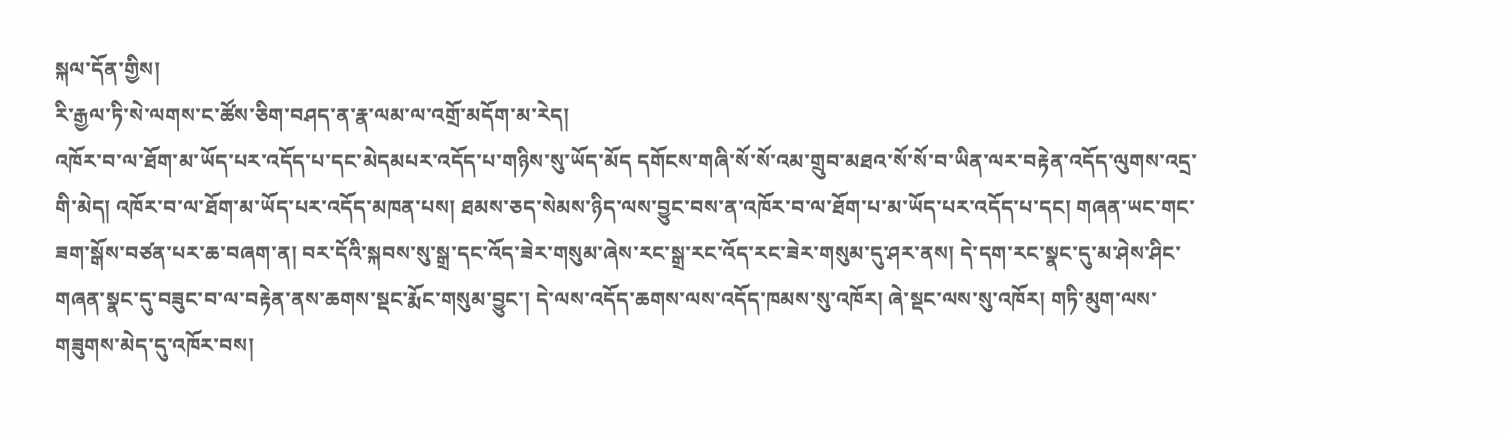སྐལ་དོན་གྱིས།
རི་རྒྱལ་ཏི་སེ་ལགས་ང་ཚོས་ཅིག་བཤད་ན་རྣ་ལམ་ལ་འགྲོ་མདོག་མ་རེད།
འཁོར་བ་ལ་ཐོག་མ་ཡོད་པར་འདོད་པ་དང་མེདམཔར་འདོད་པ་གཉིས་སུ་ཡོད་མོད དགོངས་གཞི་སོ་སོ་འམ་གྲུབ་མཐའ་སོ་སོ་བ་ཡིན་ལར་བརྟེན་འདོད་ལུགས་འདྲ་གི་མེད། འཁོར་བ་ལ་ཐོག་མ་ཡོད་པར་འདོད་མཁན་པས། ཐམས་ཅད་སེམས་ཉིད་ལས་བྱུང་བས་ན་འཁོར་བ་ལ་ཐོག་པ་མ་ཡོད་པར་འདོད་པ་དང། གཞན་ཡང་གང་ཟག་སྒོས་བཙན་པར་ཆ་བཞག་ན། བར་དོའི་སྐབས་སུ་སྒྲ་དང་འོད་ཟེར་གསུམ་ཞེས་རང་སྒྲ་རང་འོད་རང་ཟེར་གསུམ་དུ་ཤར་ནས། དེ་དག་རང་སྣང་དུ་མ་ཤེས་ཤིང་གཞན་སྣང་དུ་བཟུང་བ་ལ་བརྟེན་ནས་ཆགས་སྡང་རྨོང་གསུམ་བྱུང་། དེ་ལས་འདོད་ཆགས་ལས་འདོད་ཁམས་སུ་འཁོར། ཞེ་སྡང་ལས་སུ་འཁོར། གཏི་མུག་ལས་གཟུགས་མེད་དུ་འཁོར་བས།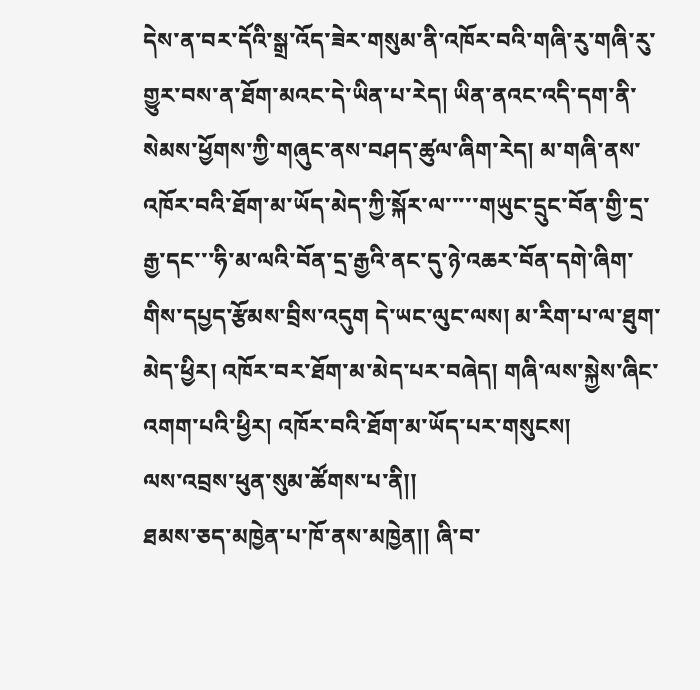དེས་ན་བར་དོའི་སྒྲ་འོད་ཟེར་གསུམ་ནི་འཁོར་བའི་གཞི་རུ་གཞི་རུ་གྱུར་བས་ན་ཐོག་མའང་དེ་ཡིན་པ་རེད། ཡིན་ནའང་འདི་དག་ནི་སེམས་ཕྱོགས་ཀྱི་གཞུང་ནས་བཤད་ཚུལ་ཞིག་རེད། མ་གཞི་ནས་འཁོར་བའི་ཐོག་མ་ཡོད་མེད་ཀྱི་སྐོར་ལ་་་་་གཡུང་དྲུང་བོན་གྱི་དྲ་རྒྱ་དང་་་ཧི་མ་ལའི་བོན་དྲ་རྒྱའི་ནང་དུ་ཉེ་འཆར་བོན་དགེ་ཞིག་གིས་དཔྱད་རྩོམས་བྲིས་འདུག དེ་ཡང་ལུང་ལས། མ་རིག་པ་ལ་ཐུག་མེད་ཕྱིར། འཁོར་བར་ཐོག་མ་མེད་པར་བཞེད། གཞི་ལས་སྐྱེས་ཞིང་འགག་པའི་ཕྱིར། འཁོར་བའི་ཐོག་མ་ཡོད་པར་གསུངས།
ལས་འབྲས་ཕུན་སུམ་ཚོགས་པ་ནི།།
ཐམས་ཅད་མཁྱེན་པ་ཁོ་ནས་མཁྱེན།། ཞི་བ་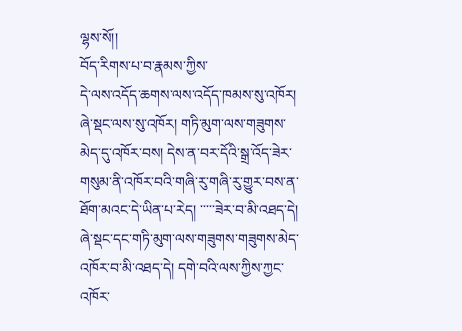ལྷས་སོ།།
བོད་རིགས་པ་བ་རྣམས་ཀྱིས་
དེ་ལས་འདོད་ཆགས་ལས་འདོད་ཁམས་སུ་འཁོར། ཞེ་སྡང་ལས་སུ་འཁོར། གཏི་མུག་ལས་གཟུགས་མེད་དུ་འཁོར་བས། དེས་ན་བར་དོའི་སྒྲ་འོད་ཟེར་གསུམ་ནི་འཁོར་བའི་གཞི་རུ་གཞི་རུ་གྱུར་བས་ན་ཐོག་མའང་དེ་ཡིན་པ་རེད། ་་་་་ཟེར་བ་མི་འཐད་དེ།
ཞེ་སྡང་དང་གཏི་མུག་ལས་གཟུགས་གཟུགས་མེད་འཁོར་བ་མི་འཐད་དེ། དགེ་བའི་ལས་ཀྱིས་ཀྱང་འཁོར་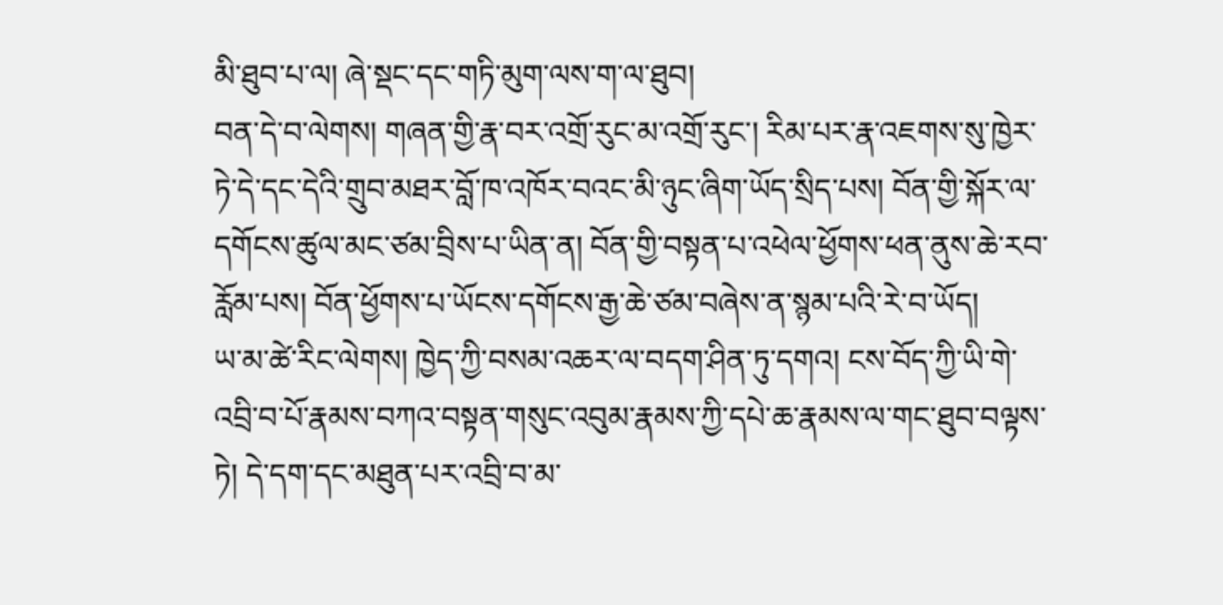མི་ཐུབ་པ་ལ། ཞེ་སྡང་དང་གཏི་མུག་ལས་ག་ལ་ཐུབ།
བན་དེ་བ་ལེགས། གཞན་གྱི་རྣ་བར་འགྲོ་རུང་མ་འགྲོ་རུང་། རིམ་པར་རྣ་འཇགས་སུ་ཁྱེར་ཏེ་དེ་དང་དེའི་གྲུབ་མཐར་བློ་ཁ་འཁོར་བའང་མི་ཉུང་ཞིག་ཡོད་སྲིད་པས། བོན་གྱི་སྐོར་ལ་དགོངས་ཚུལ་མང་ཙམ་བྲིས་པ་ཡིན་ན། བོན་གྱི་བསྟན་པ་འཕེལ་ཕྱོགས་ཕན་ནུས་ཆེ་རབ་རློམ་པས། བོན་ཕྱོགས་པ་ཡོངས་དགོངས་རྒྱ་ཆེ་ཙམ་བཞེས་ན་སྙམ་པའི་རེ་བ་ཡོད།
ཡ་མ་ཚེ་རིང་ལེགས། ཁྱེད་ཀྱི་བསམ་འཆར་ལ་བདག་ཤིན་ཏུ་དགའ། ངས་བོད་ཀྱི་ཡི་གེ་འབྲི་བ་པོ་རྣམས་བཀའ་བསྟན་གསུང་འབུམ་རྣམས་ཀྱི་དཔེ་ཆ་རྣམས་ལ་གང་ཐུབ་བལྟས་ཏེ། དེ་དག་དང་མཐུན་པར་འབྲི་བ་མ་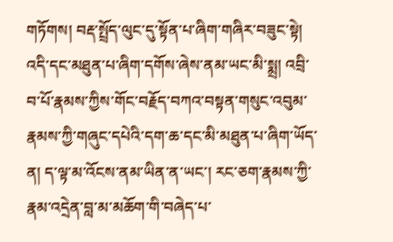གཏོགས། བརྡ་སྤྲོད་ལུང་དུ་སྟོན་པ་ཞིག་གཞིར་བཟུང་སྟེ། འདི་དང་མཐུན་པ་ཞིག་དགོས་ཞེས་ནམ་ཡང་མི་སྨྲ། འབྲི་བ་པོ་རྣམས་ཀྱིས་གོང་བརྗོད་བཀའ་བསྟན་གསུང་འབུམ་རྣམས་ཀྱི་གཞུང་དཔེའི་དག་ཆ་དང་མི་མཐུན་པ་ཞིག་ཡོད་ན། ད་ལྟ་མ་འོངས་ནམ་ཡིན་ན་ཡང་། རང་ཅག་རྣམས་ཀྱི་རྣམ་འདྲེན་བླ་མ་མཆོག་གི་བཞེད་པ་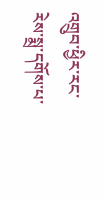འགྲུབ་ཕྱིར་རང་རེས་སྨྲ་དགོས་པ་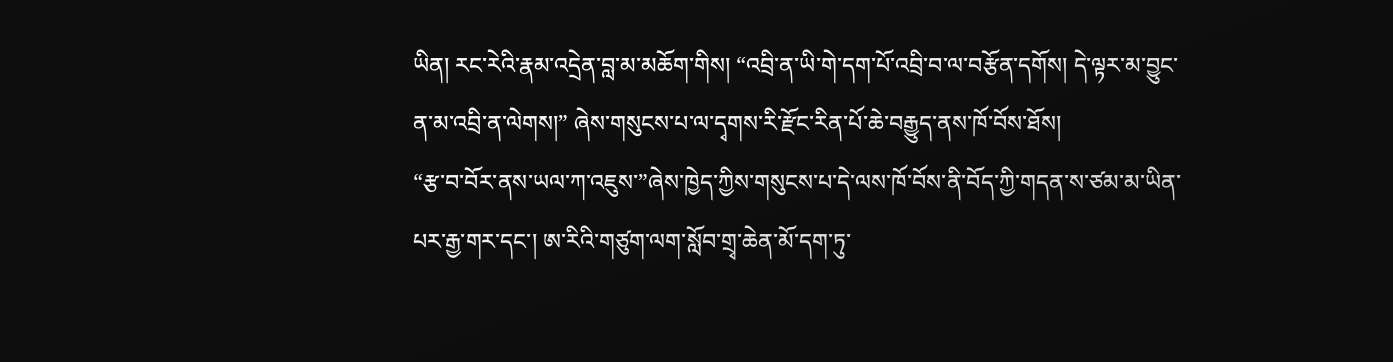ཡིན། རང་རེའི་རྣམ་འདྲེན་བླ་མ་མཆོག་གིས། “འབྲི་ན་ཡི་གེ་དག་པོ་འབྲི་བ་ལ་བརྩོན་དགོས། དེ་ལྟར་མ་བྱུང་ན་མ་འབྲི་ན་ལེགས།” ཞེས་གསུངས་པ་ལ་དྭགས་རི་རྫོང་རིན་པོ་ཆེ་བརྒྱུད་ནས་ཁོ་བོས་ཐོས།
“རྩ་བ་བོར་ནས་ཡལ་ཀ་འཇུས་”ཞེས་ཁྱེད་ཀྱིས་གསུངས་པ་དེ་ལས་ཁོ་བོས་ནི་བོད་ཀྱི་གདན་ས་ཙམ་མ་ཡིན་པར་རྒྱ་གར་དང་། ཨ་རིའི་གཙུག་ལག་སློབ་གྲྭ་ཆེན་མོ་དག་ཏུ་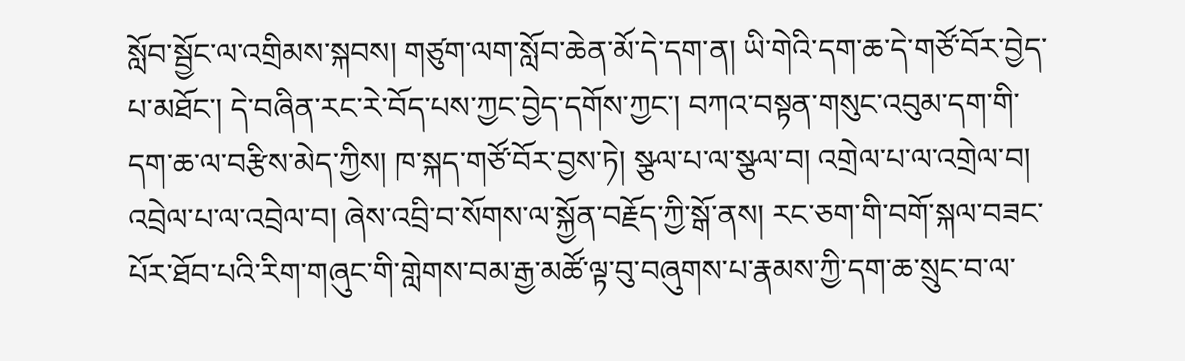སློབ་སྦྱོང་ལ་འགྲིམས་སྐབས། གཙུག་ལག་སློབ་ཆེན་མོ་དེ་དག་ན། ཡི་གེའི་དག་ཆ་དེ་གཙོ་བོར་བྱེད་པ་མཐོང་། དེ་བཞིན་རང་རེ་བོད་པས་ཀྱང་བྱེད་དགོས་ཀྱང་། བཀའ་བསྟན་གསུང་འབུམ་དག་གི་དག་ཆ་ལ་བརྩིས་མེད་ཀྱིས། ཁ་སྐད་གཙོ་བོར་བྱས་ཏེ། སྩལ་པ་ལ་སྩལ་བ། འགྲེལ་པ་ལ་འགྲེལ་བ། འབྲེལ་པ་ལ་འབྲེལ་བ། ཞེས་འབྲི་བ་སོགས་ལ་སྐྱོན་བརྗོད་ཀྱི་སྒོ་ནས། རང་ཅག་གི་བགོ་སྐལ་བཟང་པོར་ཐོབ་པའི་རིག་གཞུང་གི་གླེགས་བམ་རྒྱ་མཚོ་ལྟ་བུ་བཞུགས་པ་རྣམས་ཀྱི་དག་ཆ་སྲུང་བ་ལ་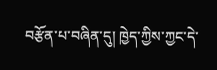བརྩོན་པ་བཞིན་དུ། ཁྱེད་ཀྱིས་ཀྱང་དེ་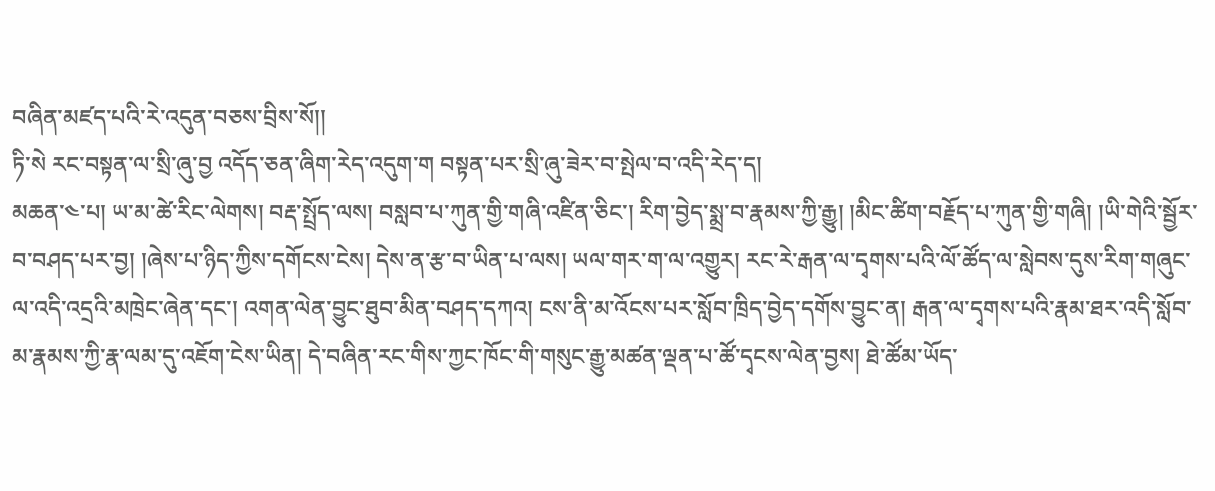བཞིན་མཛད་པའི་རེ་འདུན་བཅས་བྲིས་སོ།།
ཏི་སེ རང་བསྟན་ལ་སྲི་ཞུ་བྱ འདོད་ཅན་ཞིག་རེད་འདུག་ག བསྟན་པར་སྲི་ཞུ་ཟེར་བ་སྤེལ་བ་འདི་རེད་ད།
མཆན་༤་པ། ཡ་མ་ཚེ་རིང་ལེགས། བརྡ་སྤྲོད་ལས། བསླབ་པ་ཀུན་གྱི་གཞི་འཛིན་ཅིང་། རིག་བྱེད་སྨྲ་བ་རྣམས་ཀྱི་རྒྱུ། །མིང་ཚིག་བརྗོད་པ་ཀུན་གྱི་གཞི། །ཡི་གེའི་སྦྱོར་བ་བཤད་པར་བྱ། །ཞེས་པ་ཉིད་ཀྱིས་དགོངས་ངེས། དེས་ན་རྩ་བ་ཡིན་པ་ལས། ཡལ་གར་ག་ལ་འགྱུར། རང་རེ་རྒན་ལ་དྭགས་པའི་ལོ་ཚོད་ལ་སླེབས་དུས་རིག་གཞུང་ལ་འདི་འདྲའི་མཁྲེང་ཞེན་དང་། འགན་ལེན་བྱུང་ཐུབ་མིན་བཤད་དཀའ། ངས་ནི་མ་འོངས་པར་སློབ་ཁྲིད་བྱེད་དགོས་བྱུང་ན། རྒན་ལ་དྭགས་པའི་རྣམ་ཐར་འདི་སློབ་མ་རྣམས་ཀྱི་རྣ་ལམ་དུ་འཇོག་ངེས་ཡིན། དེ་བཞིན་རང་གིས་ཀྱང་ཁོང་གི་གསུང་རྒྱུ་མཚན་ལྡན་པ་ཚོ་དྭངས་ལེན་བྱས། ཐེ་ཚོམ་ཡོད་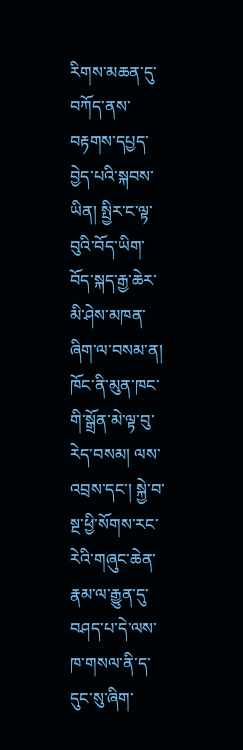རིགས་མཆན་དུ་བཀོད་ནས་བརྟགས་དཔྱད་བྱེད་པའི་སྐབས་ཡིན། སྤྱིར་ང་ལྟ་བུའི་བོད་ཡིག་བོད་སྐད་རྒྱ་ཆེར་མི་ཤེས་མཁན་ཞིག་ལ་བསམ་ན། ཁོང་ནི་མུན་ཁང་གི་སྒྲོན་མེ་ལྟ་བུ་རེད་བསམ། ལས་འབྲས་དང་། སྐྱེ་བ་སྔ་ཕྱི་སོགས་རང་རེའི་གཞུང་ཆེན་རྣམ་ལ་རྒྱུན་དུ་བཤད་པ་དེ་ལས་ཁ་གསལ་ནི་ད་དུང་སུ་ཞིག་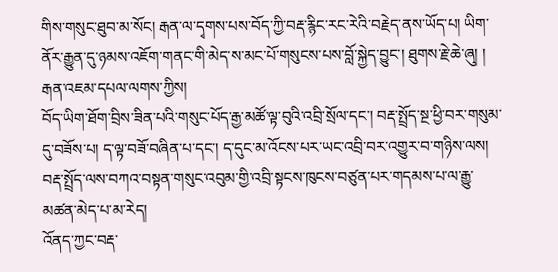གིས་གསུང་ཐུབ་མ་སོང། རྒན་ལ་དྭགས་པས་བོད་ཀྱི་བརྡ་རྙིང་རང་རེའི་བརྗེད་ནས་ཡོད་པ། ཡིག་ནོར་རྒྱུན་དུ་ཉམས་འཇོག་གནང་གི་མེད་ས་མང་པོ་གསུངས་པས་བློ་སྐྱེད་བྱུང་། ཐུགས་རྗེ་ཆེ་ཞུ། །
རྒན་འཇམ་དཔལ་ལགས་ཀྱིས།
བོད་ཡིག་ཐོག་བྲིས་ཟིན་པའི་གསུང་པོད་རྒྱ་མཚོ་ལྟ་བུའི་འབྲི་སྲོལ་དང་། བརྡ་སྤྲོད་སྔ་ཕྱི་བར་གསུམ་དུ་བཟོས་པ། ད་ལྟ་བཟོ་བཞིན་པ་དང་། ད་དུང་མ་འོངས་པར་ཡང་འབྲི་བར་འགྱུར་བ་གཉིས་ལས། བརྡ་སྤྲོད་ལས་བཀའ་བསྟན་གསུང་འབུམ་གྱི་འབྲི་སྟངས་ཁུངས་བཙུན་པར་གདམས་པ་ལ་རྒྱུ་མཚན་མེད་པ་མ་རེད།
འོནད་ཀྱང་བརྡ་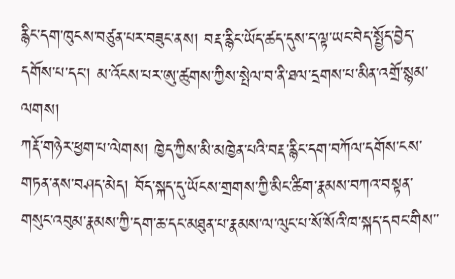རྙིང་དག་ཁུངས་བཙུན་པར་བཟུང་ནས། བརྡ་རྙིང་ཡོད་ཚད་དུས་ད་ལྟ་ཡང་བེད་སྤྱོད་བྱེད་དགོས་པ་དང་། མ་འོངས་པར་ཨུ་ཚུགས་ཀྱིས་སྤེལ་བ་ནི་ཐལ་དྲགས་པ་མིན་འགྲོ་སྙམ་ལགས།
ཀརྡོ་གཉེར་ཕྱག་པ་ལེགས། ཁྱེད་ཀྱིས་མི་མཁྱེན་པའི་བརྡ་རྙིང་དག་བཀོལ་དགོས་ངས་གཏན་ནས་བཤད་མེད། བོད་སྐད་དུ་ཡོངས་གྲགས་ཀྱི་མིང་ཚིག་རྣམས་བཀའ་བསྟན་གསུང་འབུམ་རྣམས་ཀྱི་དག་ཆ་དང་མཐུན་པ་རྣམས་ལ་ལུང་པ་སོ་སོའི་ཁ་སྐད་དབང་གིས་་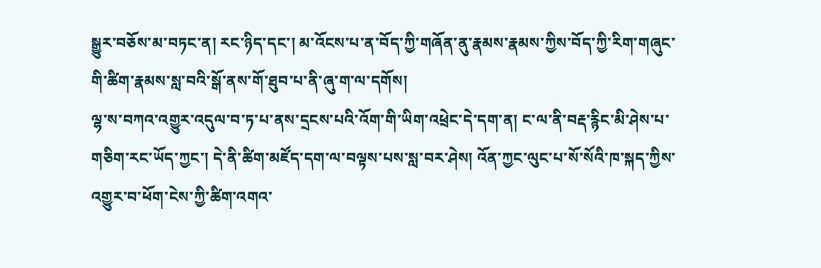སྒྱུར་བཅོས་མ་བཏང་ན། རང་ཉིད་དང་། མ་འོངས་པ་ན་བོད་ཀྱི་གཞོན་ནུ་རྣམས་རྣམས་ཀྱིས་བོད་ཀྱི་རིག་གཞུང་གི་ཚིག་རྣམས་སླ་བའི་སྒོ་ནས་གོ་ཐུབ་པ་ནི་ཞུ་ག་ལ་དགོས།
ལྷ་ས་བཀའ་འགྱུར་འདུལ་བ་ཏ་པ་ནས་དྲངས་པའི་འོག་གི་ཡིག་འཕྲེང་དེ་དག་ན། ང་ལ་ནི་བརྡ་རྙིང་མི་ཤེས་པ་གཅིག་རང་ཡོད་ཀྱང་། དེ་ནི་ཚིག་མཛོད་དག་ལ་བལྟས་པས་སླ་བར་ཤེས། འོན་ཀྱང་ལུང་པ་སོ་སོའི་ཁ་སྐད་ཀྱིས་འགྱུར་བ་ཕོག་ངེས་ཀྱི་ཚིག་འགའ་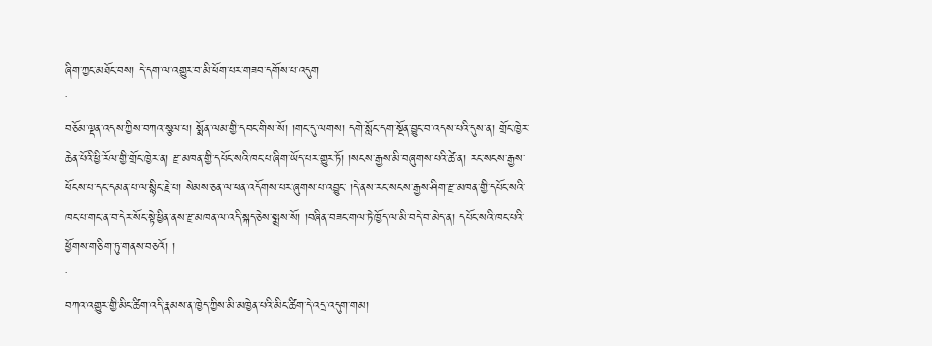ཞིག་ཀྱང་མཐོང་བས། དེ་དག་ལ་འགྱུར་བ་མི་ཕོག་པར་གཟབ་དགོས་པ་འདུག
་
བཅོམ་ལྡན་འདས་ཀྱིས་བཀའ་སྩལ་པ། སྨོན་ལམ་གྱི་དབང་གིས་སོ། །གང་དུ་ལགས། དགེ་སློང་དག་སྔོན་བྱུང་བ་འདས་པའི་དུས་ན། གྲོང་ཁྱེར་ཆེན་པོའི་ཕྱི་རོལ་གྱི་གྲོང་ཁྱེར་ན། རྫ་མཁན་གྱི་དཔོང་སའི་ཁང་པ་ཞིག་ཡོད་པར་གྱུར་ཏོ། །སངས་རྒྱས་མི་བཞུགས་པའི་ཚེ་ན། རང་སངས་རྒྱས་ཕོངས་པ་དང་དམན་པ་ལ་སྙིང་རྗེ་པ། སེམས་ཅན་ལ་ཕན་འདོགས་པར་ཞུགས་པ་འབྱུང་ །དེ་ནས་རང་སངས་རྒྱས་ཤིག་རྫ་མཁན་གྱི་དཔོང་སའི་ཁང་པ་གང་ན་བ་དེར་སོང་སྟེ་ཕྱིན་ནས་རྫ་མཁན་ལ་འདི་སྐད་ཅེས་སྨྲས་སོ། །བཞིན་བཟང་གལ་ཏེ་ཁྱོད་ལ་མི་བདེ་བ་མེད་ན། དཔོང་སའི་ཁང་པའི་ཕྱོགས་གཅིག་ཏུ་གནས་བཅའོ། །
་
བཀའ་འགྱུར་གྱི་མིང་ཚིག་འདི་རྣམས་ན་ཁྱེད་ཀྱིས་མི་མཁྱེན་པའི་མིང་ཚིག་དེ་འདྲ་འདུག་གམ།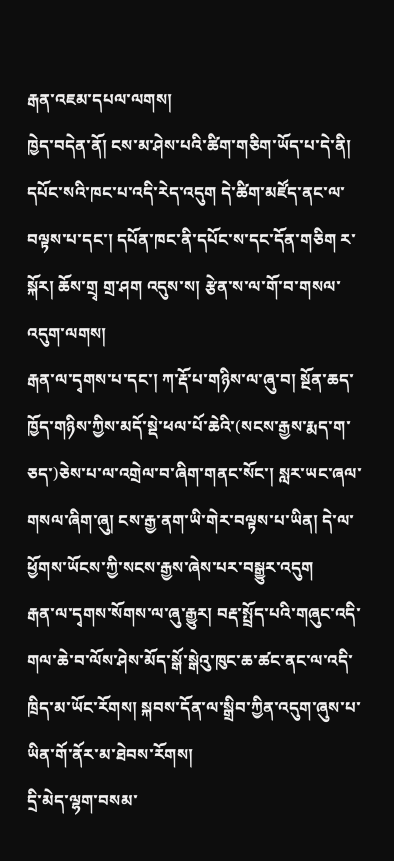རྒན་འཇམ་དཔལ་ལགས།
ཁྱེད་བདེན་ནོ། ངས་མ་ཤེས་པའི་ཚིག་གཅིག་ཡོད་པ་དེ་ནི། དཔོང་སའི་ཁང་པ་འདི་རེད་འདུག དེ་ཚིག་མཛོད་ནང་ལ་བལྟས་པ་དང་། དཔོན་ཁང་ནི་དཔོང་ས་དང་དོན་གཅིག ར་སྐོར། ཆོས་གྲྭ གྲ་ཤག འདུས་ས། རྩེན་ས་ལ་གོ་བ་གསལ་འདུག་ལགས།
རྒན་ལ་དྭགས་པ་དང་། ཀ་རྡོ་པ་གཉིས་ལ་ཞུ་བ། སྔོན་ཆད་ཁྱོད་གཉིས་ཀྱིས་མདོ་སྡེ་ཕལ་པོ་ཆེའི་(སངས་རྒྱས་རྨད་ག་ཅད་)ཅེས་པ་ལ་འགྲེལ་བ་ཞིག་གནང་སོང་། སླར་ཡང་ཞལ་གསལ་ཞིག་ཞུ། ངས་རྒྱ་ནག་ཡི་གེར་བལྟས་པ་ཡིན། དེ་ལ་ཕྱོགས་ཡོངས་ཀྱི་སངས་རྒྱས་ཞེས་པར་བསྒྱུར་འདུག
རྒན་ལ་དྭགས་སོགས་ལ་ཞུ་རྒྱུར། བརྡ་སྤྲོད་པའི་གཞུང་འདི་གལ་ཆེ་བ་ལོས་ཤེས་མོད་སྒོ་སྒེའུ་ཁུང་ཆ་ཚང་ནང་ལ་འདི་ཁྲིད་མ་ཡོང་རོགས། སྐབས་དོན་ལ་སྒྲིབ་ཀྱིན་འདུག་ཞུས་པ་ཡིན་གོ་ནོར་མ་ཐེབས་རོགས།
དྲི་མེད་ལྷག་བསམ་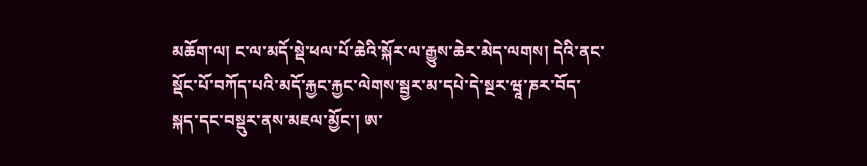མཆོག་ལ། ང་ལ་མདོ་སྡེ་ཕལ་པོ་ཆེའི་སྐོར་ལ་རྒྱུས་ཆེར་མེད་ལགས། དེའི་ནང་སྡོང་པོ་བཀོད་པའི་མདོ་རྐྱང་རྐྱང་ལེགས་སྦྱར་མ་དཔེ་དེ་སྔར་ཝཱ་ཎར་བོད་སྐད་དང་བསྡུར་ནས་མཇལ་མྱོང་། ཨ་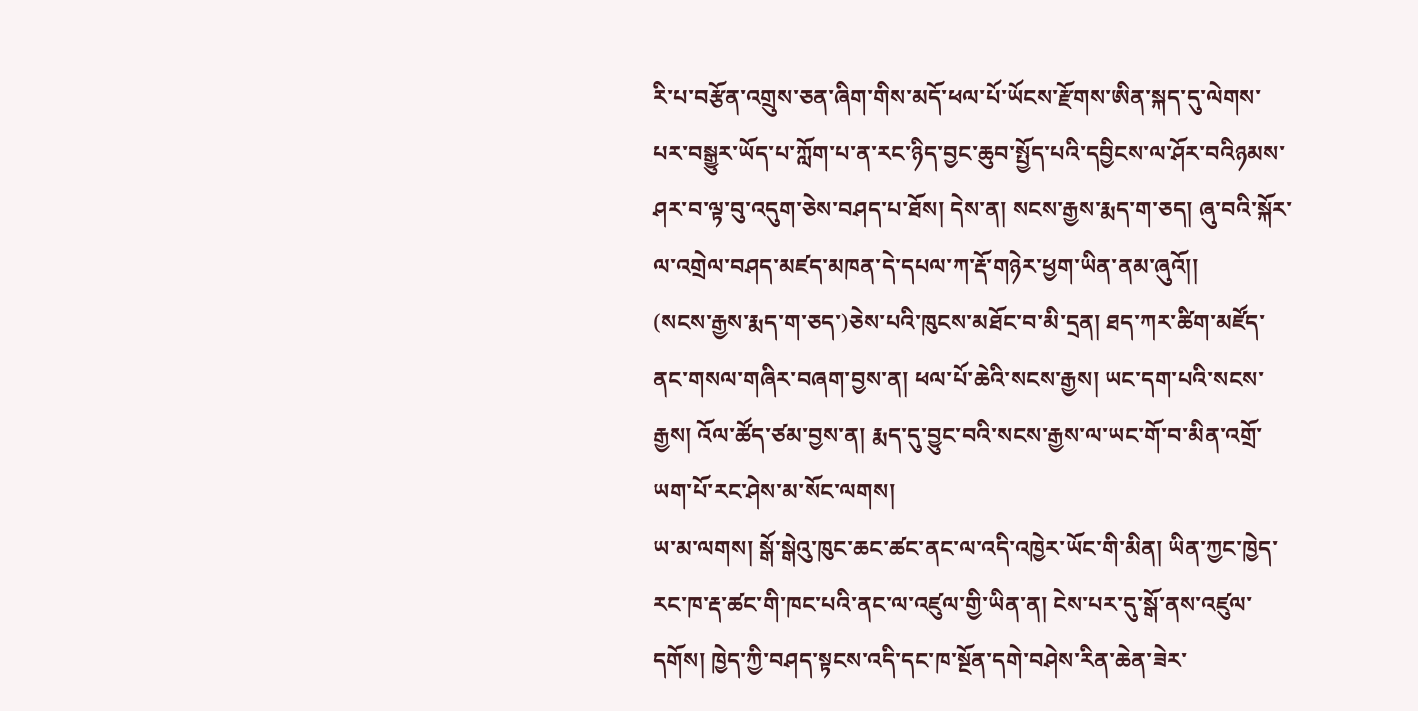རི་པ་བརྩོན་འགྲུས་ཅན་ཞིག་གིས་མདོ་ཕལ་པོ་ཡོངས་རྫོགས་ཨིན་སྐད་དུ་ལེགས་པར་བསྒྱུར་ཡོད་པ་ཀློག་པ་ན་རང་ཉིད་བྱང་ཆུབ་སྤྱོད་པའི་དབྱིངས་ལ་ཤོར་བའིཉམས་ཤར་བ་ལྟ་བུ་འདུག་ཅེས་བཤད་པ་ཐོས། དེས་ན། སངས་རྒྱས་རྨད་ག་ཅད། ཞུ་བའི་སྐོར་ལ་འགྲེལ་བཤད་མཛད་མཁན་དེ་དཔལ་ཀ་རྡོ་གཉེར་ཕྱག་ཡིན་ནམ་ཞུའོ།།
(སངས་རྒྱས་རྨད་ག་ཅད་)ཅེས་པའི་ཁུངས་མཐོང་བ་མི་དྲན། ཐད་ཀར་ཚིག་མཛོད་ནང་གསལ་གཞིར་བཞག་བྱས་ན། ཕལ་པོ་ཆེའི་སངས་རྒྱས། ཡང་དག་པའི་སངས་རྒྱས། འོལ་ཚོད་ཙམ་བྱས་ན། རྨད་དུ་བྱུང་བའི་སངས་རྒྱས་ལ་ཡང་གོ་བ་མིན་འགྲོ་ཡག་པོ་རང་ཤེས་མ་སོང་ལགས།
ཡ་མ་ལགས། སྒོ་སྒེའུ་ཁུང་ཆང་ཚང་ནང་ལ་འདི་འཁྱེར་ཡོང་གི་མིན། ཡིན་ཀྱང་ཁྱེད་རང་ཁ་རྡ་ཚང་གི་ཁང་པའི་ནང་ལ་འཛུལ་གྱི་ཡིན་ན། ངེས་པར་དུ་སྒོ་ནས་འཛུལ་དགོས། ཁྱེད་ཀྱི་བཤད་སྟངས་འདི་དང་ཁ་སྔོན་དགེ་བཤེས་རིན་ཆེན་ཟེར་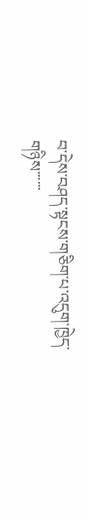བ་དེས་བཤད་སྟངས་གཅིག་པ་འདུག་ཁྱེད་གཉིས་་་་་་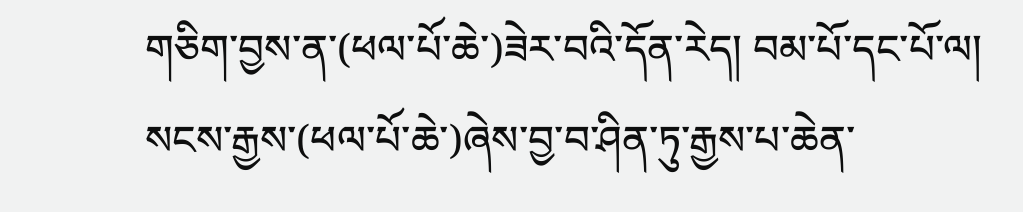གཅིག་བྱས་ན་(ཕལ་པོ་ཆེ་)ཟེར་བའི་དོན་རེད། བམ་པོ་དང་པོ་ལ། སངས་རྒྱས་(ཕལ་པོ་ཆེ་)ཞེས་བྱ་བ་ཤིན་ཏུ་རྒྱས་པ་ཆེན་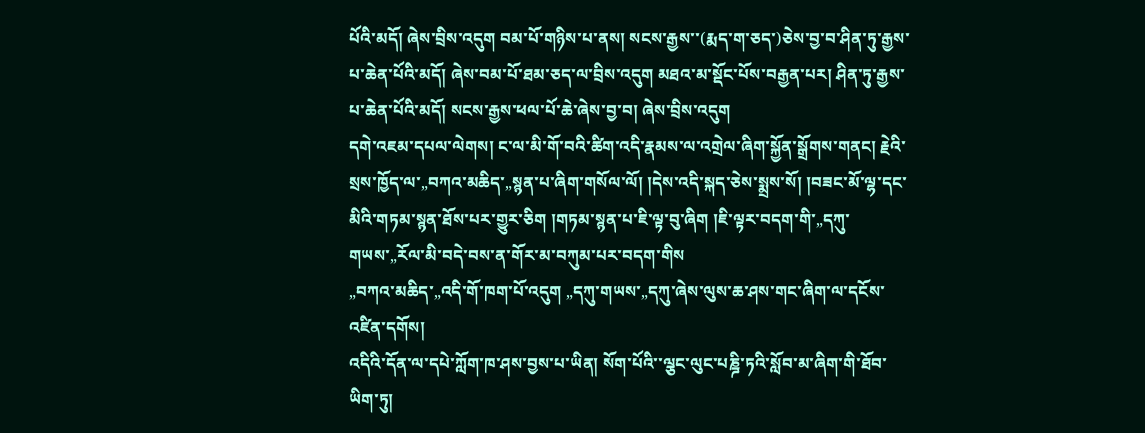པོའི་མདོ། ཞེས་བྲིས་འདུག བམ་པོ་གཉིས་པ་ནས། སངས་རྒྱས་་(རྨད་ག་ཅད་)ཅེས་བྱ་བ་ཤིན་ཏུ་རྒྱས་པ་ཆེན་པོའི་མདོ། ཞེས་བམ་པོ་ཐམ་ཅད་ལ་བྲིས་འདུག མཐའ་མ་སྡོང་པོས་བརྒྱན་པར། ཤིན་ཏུ་རྒྱས་པ་ཆེན་པོའི་མདོ། སངས་རྒྱས་ཕལ་པོ་ཆེ་ཞེས་བྱ་བ། ཞེས་བྲིས་འདུག
དགེ་འཇམ་དཔལ་ལེགས། ང་ལ་མི་གོ་བའི་ཚིག་འདི་རྣམས་ལ་འགྲེལ་ཞིག་སྐྱོན་སྒྲོགས་གནང། རྗེའི་སྲས་ཁྱོད་ལ་„བཀའ་མཆིད་„སྙན་པ་ཞིག་གསོལ་ལོ། །དེས་འདི་སྐད་ཅེས་སྨྲས་སོ། །བཟང་མོ་ལྷ་དང་མིའི་གཏམ་སྙན་ཐོས་པར་གྱུར་ཅིག །གཏམ་སྙན་པ་ཇི་ལྟ་བུ་ཞིག །ཇི་ལྟར་བདག་གི་„དཀུ་གཡས་„རོལ་མི་བདེ་བས་ན་གོར་མ་བཀུམ་པར་བདག་གིས
„བཀའ་མཆིད་„འདི་གོ་ཁག་པོ་འདུག „དཀུ་གཡས་„དཀུ་ཞེས་ལུས་ཆ་ཤས་གང་ཞིག་ལ་དངོས་འཛིན་དགོས།
འདིའི་དོན་ལ་དཔེ་ཀློག་ཁ་ཤས་བྱས་པ་ཡིན། སོག་པོའི་་ལྕང་ལུང་པཎྜི་ཏའི་སློབ་མ་ཞིག་གི་ཐོབ་ཡིག་ཏུ།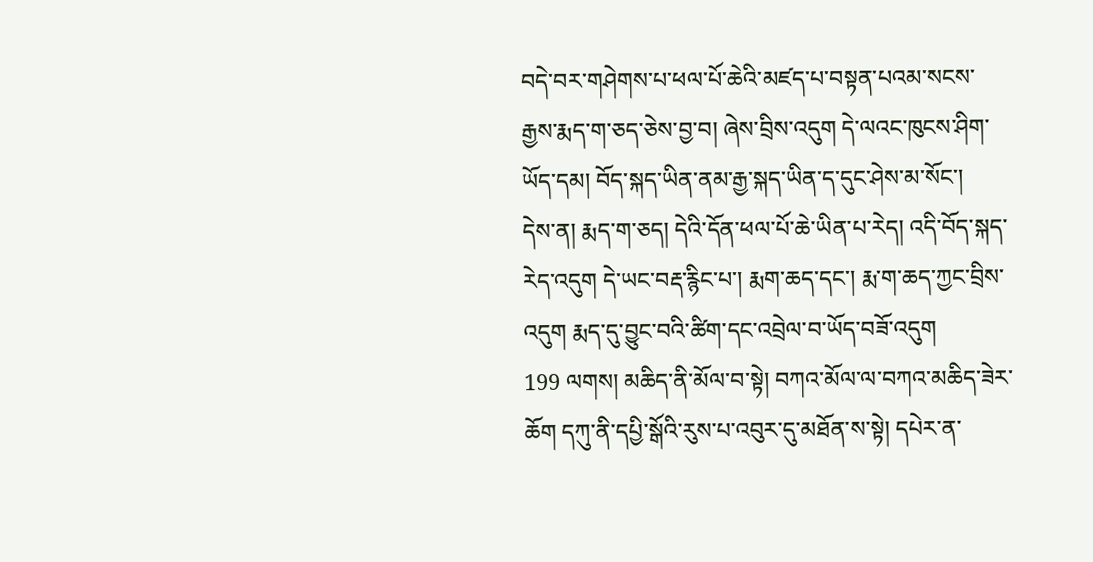བདེ་བར་གཤེགས་པ་ཕལ་པོ་ཆེའི་མཛད་པ་བསྟན་པའམ་སངས་རྒྱས་རྨད་ག་ཅད་ཅེས་བྱ་བ། ཞེས་བྲིས་འདུག དེ་ལའང་ཁུངས་ཤིག་ཡོད་དམ། བོད་སྐད་ཡིན་ནམ་རྒྱ་སྐད་ཡིན་ད་དུང་ཤེས་མ་སོང་།
དེས་ན། རྨད་ག་ཅད། དེའི་དོན་ཕལ་པོ་ཆེ་ཡིན་པ་རེད། འདི་བོད་སྐད་རེད་འདུག དེ་ཡང་བརྡ་རྙིང་པ་། རྨག་ཆད་དང་། རྨ་ག་ཆད་ཀྱང་བྲིས་འདུག རྨད་དུ་བྱུང་བའི་ཚིག་དང་འབྲེལ་བ་ཡོད་བཟོ་འདུག
199 ལགས། མཆིད་ནི་མོལ་བ་སྟེ། བཀའ་མོལ་ལ་བཀའ་མཆིད་ཟེར་ཆོག དཀུ་ནི་དཔྱི་སྒོའི་རུས་པ་འབུར་དུ་མཐོན་ས་སྟེ། དཔེར་ན་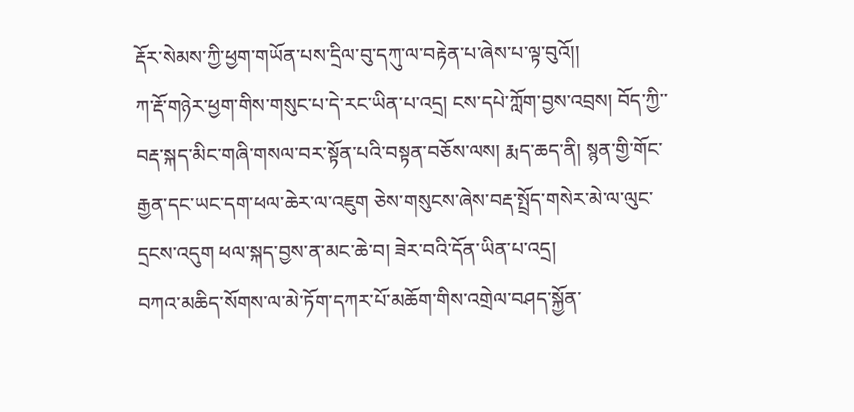རྡོར་སེམས་ཀྱི་ཕྱག་གཡོན་པས་དྲིལ་བུ་དཀུ་ལ་བརྟེན་པ་ཞེས་པ་ལྟ་བུའོ།།
ཀ་རྡོ་གཉེར་ཕྱག་གིས་གསུང་པ་དེ་རང་ཡིན་པ་འདྲ། ངས་དཔེ་ཀློག་བྱས་འབྲས། བོད་ཀྱི་་བརྡ་སྐད་མིང་གཞི་གསལ་བར་སྟོན་པའི་བསྟན་བཅོས་ལས། རྨད་ཆད་ནི། སྙན་གྱི་གོང་རྒྱན་དང་ཡང་དག་ཕལ་ཆེར་ལ་འཇུག ཅེས་གསུངས་ཞེས་བརྡ་སྤྲོད་གསེར་མེ་ལ་ལུང་དྲངས་འདུག ཕལ་སྐད་བྱས་ན་མང་ཆེ་བ། ཟེར་བའི་དོན་ཡིན་པ་འདྲ།
བཀའ་མཆིད་སོགས་ལ་མེ་ཏོག་དཀར་པོ་མཆོག་གིས་འགྲེལ་བཤད་སྐྱོན་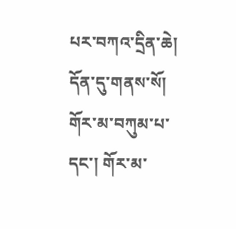པར་བཀའ་དྲིན་ཆེ། དོན་དུ་གནས་སོ། གོར་མ་བཀུམ་པ་དང་། གོར་མ་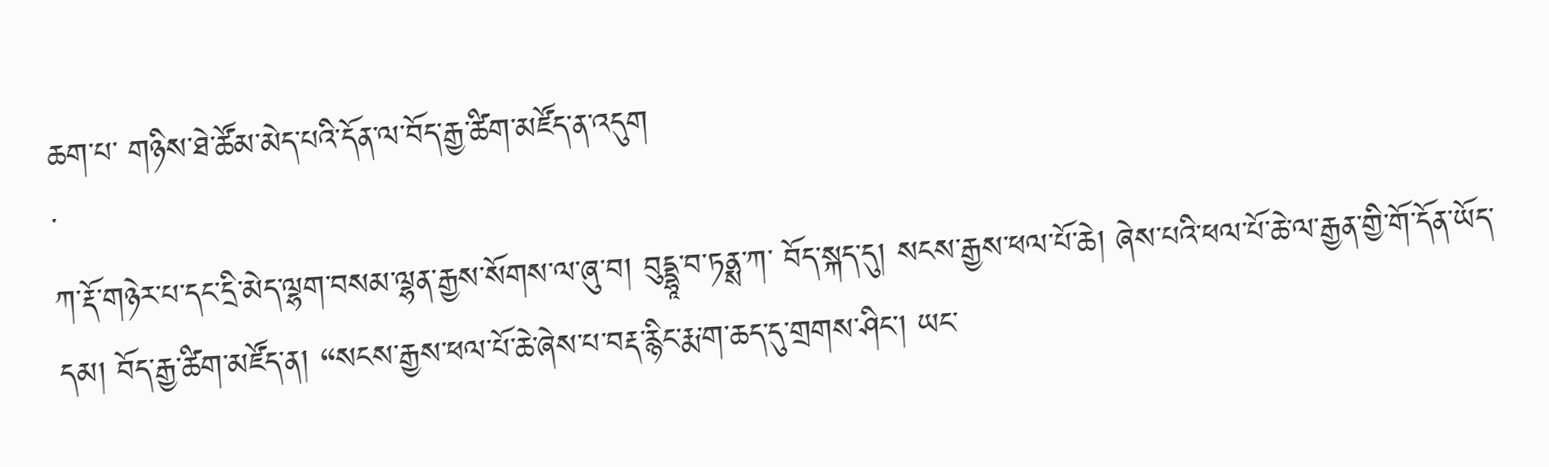ཆག་པ་ གཉིས་ཐེ་ཚོམ་མེད་པའི་དོན་ལ་བོད་རྒྱ་ཚིག་མཛོད་ན་འདུག
་
ཀ་རྡོ་གཉེར་པ་དང་དྲི་མེད་ལྷག་བསམ་ལྷན་རྒྱས་སོགས་ལ་ཞུ་བ། བུདྡྷཱ་བ་ཏནྶ་ཀ་ བོད་སྐད་དུ། སངས་རྒྱས་ཕལ་པོ་ཆེ། ཞེས་པའི་ཕལ་པོ་ཆེ་ལ་རྒྱན་གྱི་གོ་དོན་ཡོད་དམ། བོད་རྒྱ་ཚིག་མཛོད་ན། “སངས་རྒྱས་ཕལ་པོ་ཆེ་ཞེས་པ་བརྡ་རྙིང་རྨ་ག་ཆད་དུ་གྲགས་ཤིང། ཡང་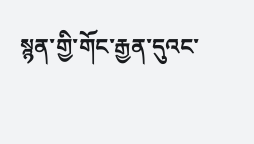སྙན་གྱི་གོང་རྒྱན་དུའང་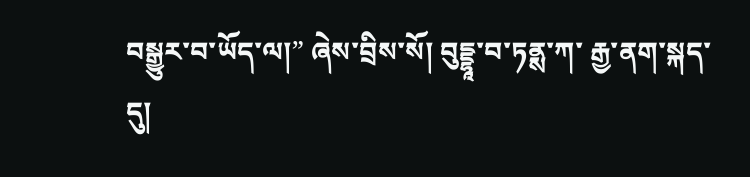བསྒྱུར་བ་ཡོད་ལ།” ཞེས་བྲིས་སོ། བུདྡྷཱ་བ་ཏནྶ་ཀ་ རྒྱ་ནག་སྐད་དུ།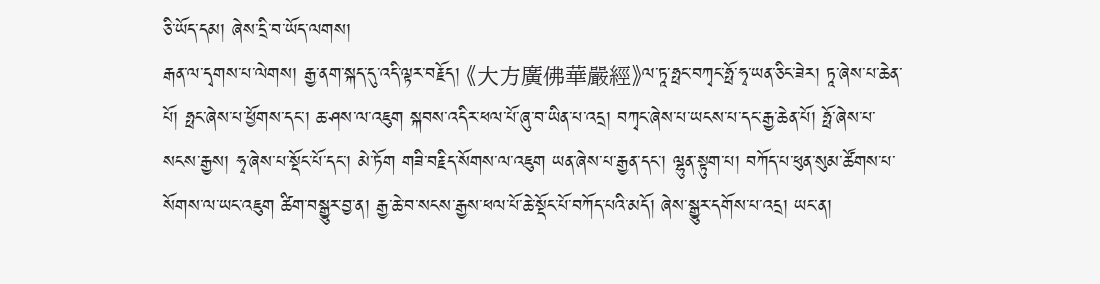ཅི་ཡོད་དམ། ཞེས་དྲི་བ་ཡོད་ལགས།
རྒན་ལ་དྭགས་པ་ལེགས། རྒྱ་ནག་སྐད་དུ་འདི་ལྟར་བརྗོད། 《大方廣佛華嚴經》ལ་ཏཱ་ཧྥང་བཀྭང་ཧྥོ་ཧྭ་ཡན་ཅིང་ཟེར། ཏཱ་ཞེས་པ་ཆེན་པོ། ཧྥང་ཞེས་པ་ཕྱོགས་དང་། ཆ་ཤས་ལ་འཇུག སྐབས་འདིར་ཕལ་པོ་ཞུ་བ་ཡིན་པ་འདྲ། བཀྭང་ཞེས་པ་ཡངས་པ་དང་རྒྱ་ཆེན་པོ། ཧྥོ་ཞེས་པ་སངས་རྒྱས། ཧྭ་ཞེས་པ་སྡོང་པོ་དང་། མེ་ཏོག གཟི་བརྗིད་སོགས་ལ་འཇུག ཡན་ཞེས་པ་རྒྱན་དང་། ལྷུན་སྟུག་པ། བཀོད་པ་ཕུན་སུམ་ཚོགས་པ་སོགས་ལ་ཡང་འཇུག ཚིག་བསྒྱུར་བྱ་ན། རྒྱ་ཆེ་བ་སངས་རྒྱས་ཕལ་པོ་ཆེ་སྡོང་པོ་བཀོད་པའི་མདོ། ཞེས་སྒྱུར་དགོས་པ་འདྲ། ཡང་ན།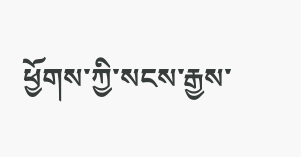ཕྱོགས་ཀྱི་སངས་རྒྱས་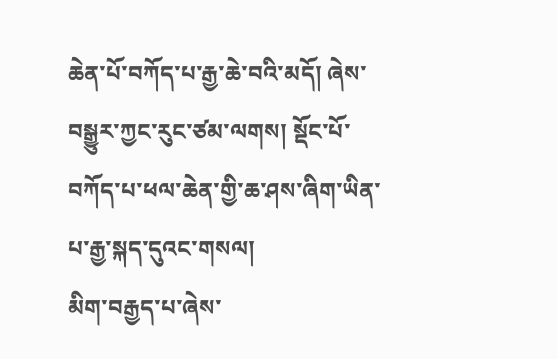ཆེན་པོ་བཀོད་པ་རྒྱ་ཆེ་བའི་མདོ། ཞེས་བསྒྱུར་ཀྱང་རུང་ཙམ་ལགས། སྡོང་པོ་བཀོད་པ་ཕལ་ཆེན་གྱི་ཆ་ཤས་ཞིག་ཡིན་པ་རྒྱ་སྐད་དུའང་གསལ།
མིག་བརྒྱད་པ་ཞེས་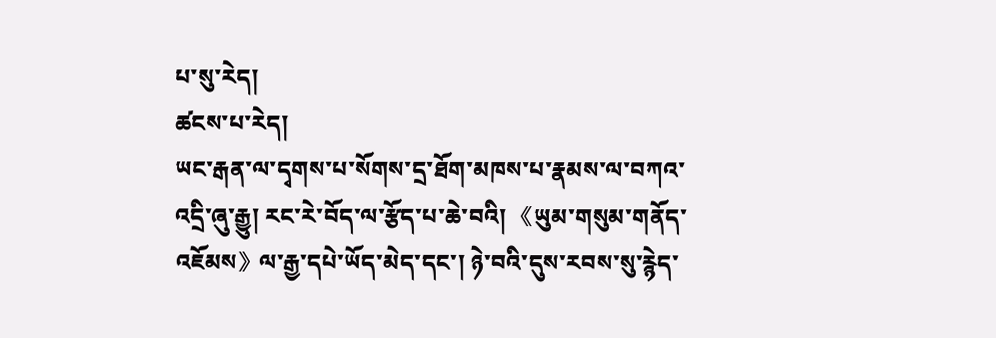པ་སུ་རེད།
ཚངས་པ་རེད།
ཡང་རྒན་ལ་དྭགས་པ་སོགས་དྲ་ཐོག་མཁས་པ་རྣམས་ལ་བཀའ་འདྲི་ཞུ་རྒྱུ། རང་རེ་བོད་ལ་རྩོད་པ་ཆེ་བའི། 《ཡུམ་གསུམ་གནོད་འཇོམས》ལ་རྒྱ་དཔེ་ཡོད་མེད་དང་། ཉེ་བའི་དུས་རབས་སུ་རྙེད་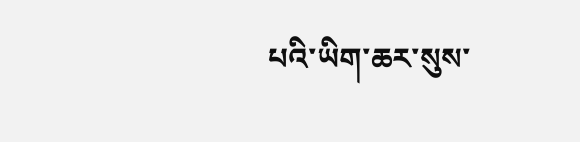པའི་ཡིག་ཆར་སུས་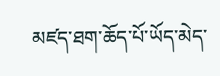མཛད་ཐག་ཆོད་པོ་ཡོད་མེད་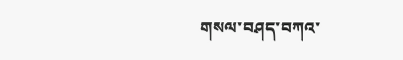གསལ་བཤད་བཀའ་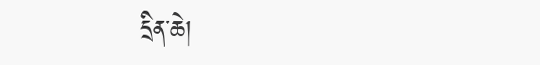དྲིན་ཆེ།